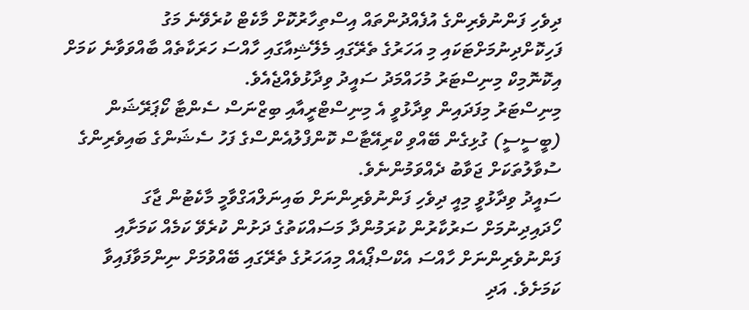ދިވެހި ފަންނުވެރިންގެ އުފެއްދުންތައް އިސްތިހާރުކޮށް މާކެޓް ކުރެވޭނެ މަގު ފަހިކޮށްދިނުމަށްޓަކައި މި އަހަރުގެ ތެރޭގައި މެލޭޝިއާގައި ހާއްސަ ހަރަކާތެއް ބާއްވަވާނެ ކަމަށް އިކޮނޮމިކް މިނިސްޓަރު މުހައްމަދު ސައީދު ވިދާޅުވެއްޖެއެވެ.
މިނިސްޓަރު މިފަދައިން ވިދާޅުވީ އެ މިނިސްޓްރީއާއި ބިޒްނަސް ސެންޓާ ކޯޕަރޭޝަން (ބީސީސީ) ގުޅިގެން ބޭއްވި ކްރިއޭޓާސް ކޮންފްލުއެންސްގެ ފަހު ސެޝަންގެ ބައިވެރިންގެ ސުވާލުތަކަށް ޖަވާބު ދެއްވަމުންނެވެ.
ސައީދު ވިދާޅުވީ މިއީ ދިވެހި ފަންނުވެރިންނަށް ބައިނަލްއަގްވާމީ މާކެޓުން ޖާގަ ހޯދައިދިނުމަށް ސަރުކާރުން ކުރަމުންދާ މަސައްކަތުގެ ދަށުން ކުރެވޭ ކަމެއް ކަމަށާއި ފަންނުވެރިންނަށް ހާއްސަ އެކްސްޕޯއެއް މިއަހަރުގެ ތެރޭގައި ބޭއްވުމަށް ނިންމަވާފައިވާ ކަމަށެވެ. އަދި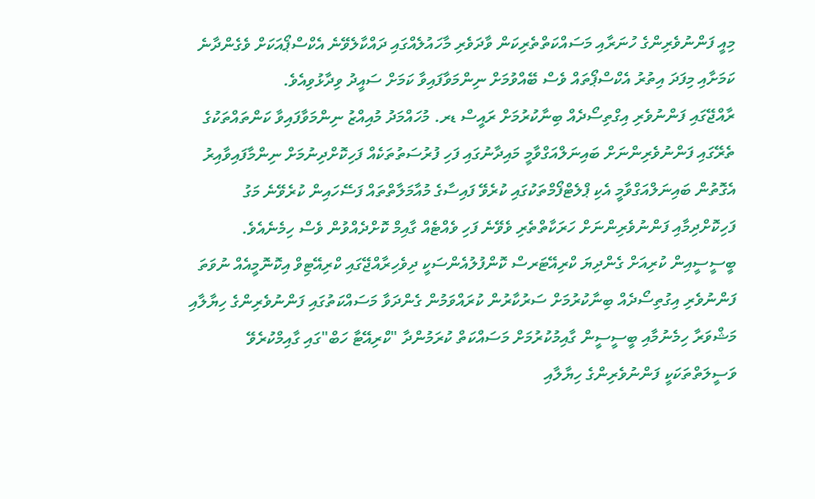މިއީ ފަންނުވެރިންގެ ހުނަރާއި މަސައްކަތްތެރިކަން ވާދަވެރި މާހައުލެއްގައި ދައްކާލެވޭނެ އެކްސްޕޯއަކަށް ވެގެންދާނެ ކަމަށާއި މިފަދަ އިތުރު އެކްސްޕޯތައް ވެސް ބޭއްވުމަށް ނިންމަވާފައިވާ ކަމަށް ސައީދު ވިދާޅުވިއެވެ.
ރާއްޖޭގައި ފަންނުވެރި އިގްތިސޯދެއް ބިނާކުރުމަށް ރައީސް ޑރ. މުހައްމަދު މުއިއްޒު ނިންމަވާފައިވާ ކަންތައްތަކުގެ ތެރޭގައި ފަންނުވެރިންނަށް ބައިނަލްއަގްވާމީ މައިދާނުގައި ފަހި ފުރުސަތުތަކެއް ފަހިކޮށްދިނުމަށް ނިންމާފައިވާއިރު އެގޮތުން ބައިނަލްއަގްވާމީ އެކި ޕްލެޓްފޯމްތަކުގައި ކުރެވޭ ފައިސާގެ މުއާމަލާތްތައް ފަސޭހައިން ކުރެވޭނެ މަގު ފަހިކޮށްދިމާއި ފަންނުވެރިންނަށް ހަރަކާތްތެރި ވެވޭނެ ފަހި ވެއްޓެއް ގާއިމް ކޮށްދެއްވުން ވެސް ހިމެނެއެވެ.
ބީސީސީއިން ކުރިއަށް ގެންދިޔަ ކްރިއޭޓަރސް ކޮންފުލުއެންސަކީ ދިވެހިރާއްޖޭގައި ކްރިއޭޓިވް އިކޮނޮމީއެއް ނުވަތަ ފަންނުވެރި އިގުތިސޯދެއް ބިނާކުރުމަށް ސަރުކާރުން ކުރައްވަމުން ގެންދަވާ މަސައްކަތުގައި ފަންނުވެރިންގެ ހިޔާލާއި މަޝްވަރާ ހިމެނުމާއި ބީސީސީން ގާއިމުކުރުމަށް މަސައްކަތް ކުރަމުންދާ "ކްރިއޭޓާ ހަބް"ގައި ގާއިމްކުރެވޭ ވަސީލަތްތަކަކީ ފަންނުވެރިންގެ ހިޔާލާއި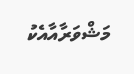މަޝްވަރާއާއެކު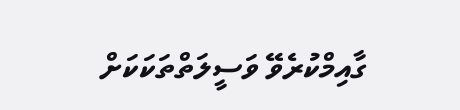ގާއިމްކުރެވޭ ވަސީލަތްތަކަކަށް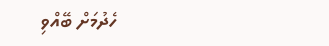ހެދުމަށް ބޭއްވި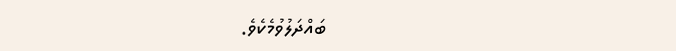ބައްދަލުވުމެކެވެ.